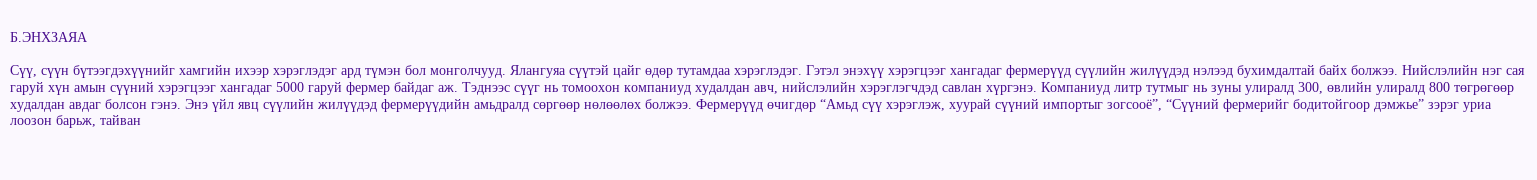Б.ЭНХЗАЯА

Сүү, сүүн бүтээгдэхүүнийг хамгийн ихээр хэрэглэдэг ард түмэн бол монголчууд. Ялангуяа сүүтэй цайг өдөр тутамдаа хэрэглэдэг. Гэтэл энэхүү хэрэгцээг хангадаг фермерүүд сүүлийн жилүүдэд нэлээд бухимдалтай байх болжээ. Нийслэлийн нэг сая гаруй хүн амын сүүний хэрэгцээг хангадаг 5000 гаруй фермер байдаг аж. Тэднээс сүүг нь томоохон компаниуд худалдан авч, нийслэлийн хэрэглэгчдэд савлан хүргэнэ. Компаниуд литр тутмыг нь зуны улиралд 300, өвлийн улиралд 800 төгрөгөөр худалдан авдаг болсон гэнэ. Энэ үйл явц сүүлийн жилүүдэд фермерүүдийн амьдралд сөргөөр нөлөөлөх болжээ. Фермерүүд өчигдөр “Амьд сүү хэрэглэж, хуурай сүүний импортыг зогсооё”, “Сүүний фермерийг бодитойгоор дэмжье” зэрэг уриа лоозон барьж, тайван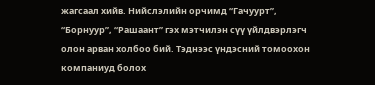жагсаал хийв. Нийслэлийн орчимд “Гачуурт”, “Борнуур”, “Рашаант” гэх мэтчилэн сүү үйлдвэрлэгч олон арван холбоо бий. Тэднээс үндэсний томоохон компаниуд болох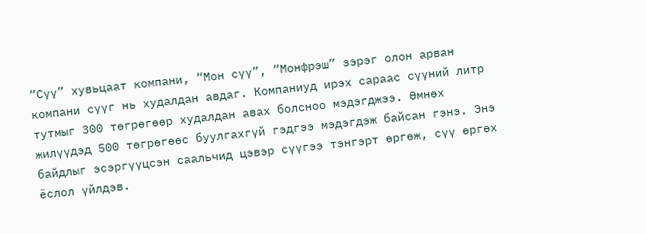“Сүү” хувьцаат компани, “Мон сүү”, “Монфрэш” зэрэг олон арван компани сүүг нь худалдан авдаг. Компаниуд ирэх сараас сүүний литр тутмыг 300 төгрөгөөр худалдан авах болсноо мэдэгджээ. Өмнөх жилүүдэд 500 төгрөгөөс буулгахгүй гэдгээ мэдэгдэж байсан гэнэ. Энэ байдлыг эсэргүүцсэн саальчид цэвэр сүүгээ тэнгэрт өргөж, сүү өргөх ёслол үйлдэв.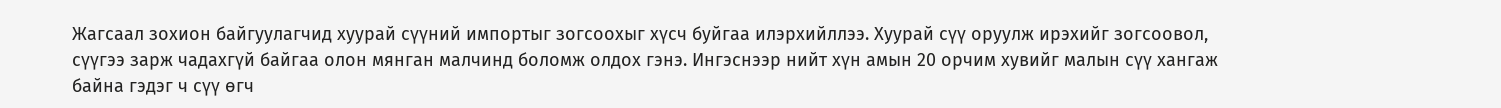Жагсаал зохион байгуулагчид хуурай сүүний импортыг зогсоохыг хүсч буйгаа илэрхийллээ. Хуурай сүү оруулж ирэхийг зогсоовол, сүүгээ зарж чадахгүй байгаа олон мянган малчинд боломж олдох гэнэ. Ингэснээр нийт хүн амын 20 орчим хувийг малын сүү хангаж байна гэдэг ч сүү өгч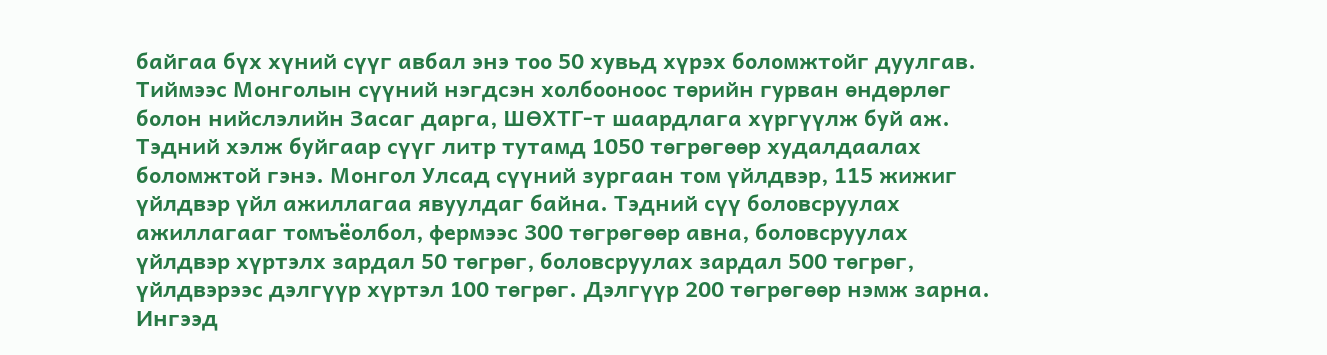байгаа бүх хүний сүүг авбал энэ тоо 50 хувьд хүрэх боломжтойг дуулгав. Тиймээс Монголын сүүний нэгдсэн холбооноос төрийн гурван өндөрлөг болон нийслэлийн Засаг дарга, ШӨХТГ-т шаардлага хүргүүлж буй аж. Тэдний хэлж буйгаар сүүг литр тутамд 1050 төгрөгөөр худалдаалах боломжтой гэнэ. Монгол Улсад сүүний зургаан том үйлдвэр, 115 жижиг үйлдвэр үйл ажиллагаа явуулдаг байна. Тэдний сүү боловсруулах ажиллагааг томъёолбол, фермээс 300 төгрөгөөр авна, боловсруулах үйлдвэр хүртэлх зардал 50 төгрөг, боловсруулах зардал 500 төгрөг, үйлдвэрээс дэлгүүр хүртэл 100 төгрөг. Дэлгүүр 200 төгрөгөөр нэмж зарна. Ингээд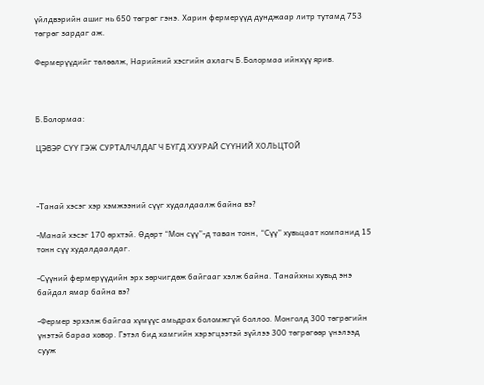үйлдвэрийн ашиг нь 650 төгрөг гэнэ. Харин фермерүүд дунджаар литр тутамд 753 төгрөг зардаг аж.

Фермерүүдийг төлөөлж, Нарийний хэсгийн ахлагч Б.Болормаа ийнхүү ярив.



Б.Болормаа:

ЦЭВЭР СҮҮ ГЭЖ СУРТАЛЧЛДАГ Ч БҮГД ХУУРАЙ СҮҮНИЙ ХОЛЬЦТОЙ



-Танай хэсэг хэр хэмжээний сүүг худалдаалж байна вэ?

-Манай хэсэг 170 өрхтэй. Өдөрт “Мон сүү”-д таван тонн, “Сүү” хувьцаат компанид 15 тонн сүү худалдаалдаг.

-Сүүний фермерүүдийн эрх зөрчигдөж байгааг хэлж байна. Танайхны хувьд энэ байдал ямар байна вэ?

-Фермер эрхэлж байгаа хүмүүс амьдрах боломжгүй боллоо. Монголд 300 төгрөгийн үнэтэй бараа ховор. Гэтэл бид хамгийн хэрэгцээтэй зүйлээ 300 төгрөгөөр үнэлээд сууж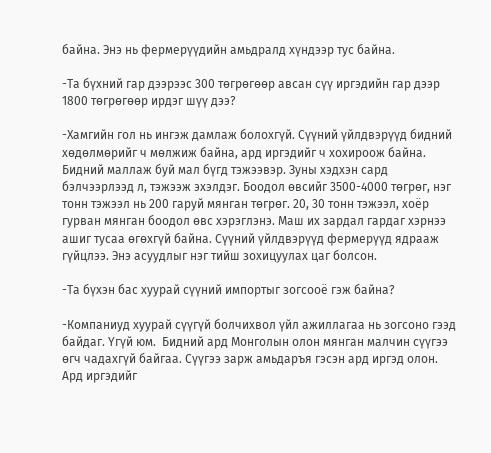байна. Энэ нь фермерүүдийн амьдралд хүндээр тус байна.

-Та бүхний гар дээрээс 300 төгрөгөөр авсан сүү иргэдийн гар дээр 1800 төгрөгөөр ирдэг шүү дээ?

-Хамгийн гол нь ингэж дамлаж болохгүй. Сүүний үйлдвэрүүд бидний хөдөлмөрийг ч мөлжиж байна, ард иргэдийг ч хохироож байна. Бидний маллаж буй мал бүгд тэжээвэр. Зуны хэдхэн сард бэлчээрлээд л, тэжээж эхэлдэг. Боодол өвсийг 3500-4000 төгрөг, нэг тонн тэжээл нь 200 гаруй мянган төгрөг. 20, 30 тонн тэжээл, хоёр гурван мянган боодол өвс хэрэглэнэ. Маш их зардал гардаг хэрнээ ашиг тусаа өгөхгүй байна. Сүүний үйлдвэрүүд фермерүүд ядрааж гүйцлээ. Энэ асуудлыг нэг тийш зохицуулах цаг болсон.

-Та бүхэн бас хуурай сүүний импортыг зогсооё гэж байна?

-Компаниуд хуурай сүүгүй болчихвол үйл ажиллагаа нь зогсоно гээд байдаг. Үгүй юм.  Бидний ард Монголын олон мянган малчин сүүгээ өгч чадахгүй байгаа. Сүүгээ зарж амьдаръя гэсэн ард иргэд олон. Ард иргэдийг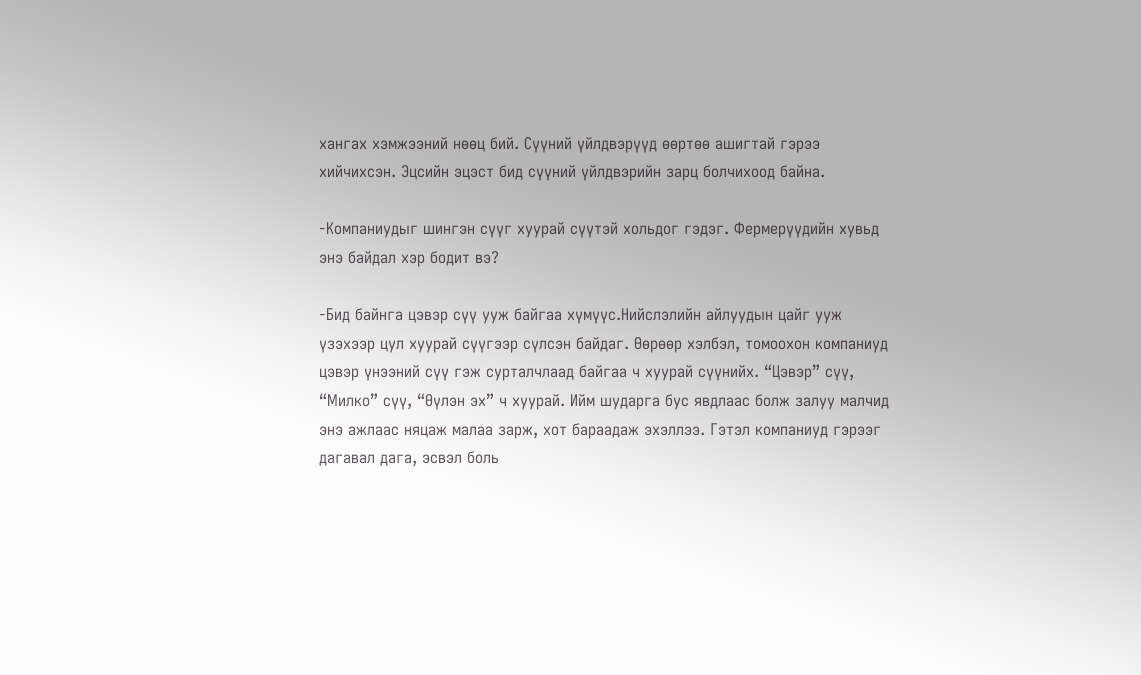хангах хэмжээний нөөц бий. Сүүний үйлдвэрүүд өөртөө ашигтай гэрээ хийчихсэн. Эцсийн эцэст бид сүүний үйлдвэрийн зарц болчихоод байна.

-Компаниудыг шингэн сүүг хуурай сүүтэй хольдог гэдэг. Фермерүүдийн хувьд энэ байдал хэр бодит вэ?

-Бид байнга цэвэр сүү ууж байгаа хүмүүс.Нийслэлийн айлуудын цайг ууж үзэхээр цул хуурай сүүгээр сүлсэн байдаг. Өөрөөр хэлбэл, томоохон компаниуд цэвэр үнээний сүү гэж сурталчлаад байгаа ч хуурай сүүнийх. “Цэвэр” сүү, “Милко” сүү, “Өүлэн эх” ч хуурай. Ийм шударга бус явдлаас болж залуу малчид энэ ажлаас няцаж малаа зарж, хот бараадаж эхэллээ. Гэтэл компаниуд гэрээг дагавал дага, эсвэл боль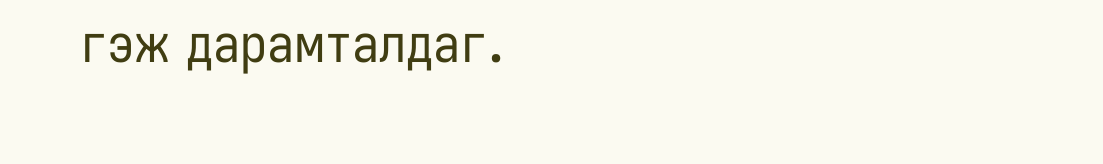гэж дарамталдаг.